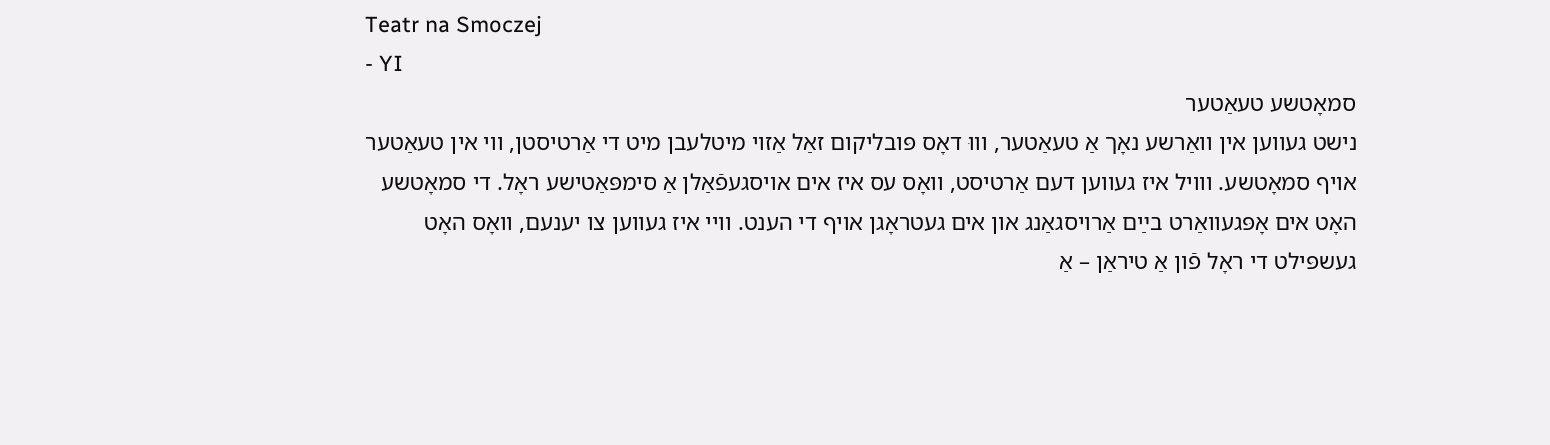Teatr na Smoczej
- YI
סמאָטשע טעאַטער
נישט געווען אין וואַרשע נאָך אַ טעאַטער, וווּ דאָס פּובליקום זאַל אַזוי מיטלעבן מיט די אַרטיסטן, ווי אין טעאַטער אויף סמאָטשע. ווויל איז געווען דעם אַרטיסט, וואָס עס איז אים אויסגעפֿאַלן אַ סימפּאַטישע ראָל. די סמאָטשע האָט אים אָפּגעוואַרט בײַם אַרויסגאַנג און אים געטראָגן אויף די הענט. וויי איז געווען צו יענעם, וואָס האָט געשפּילט די ראָל פֿון אַ טיראַן – אַ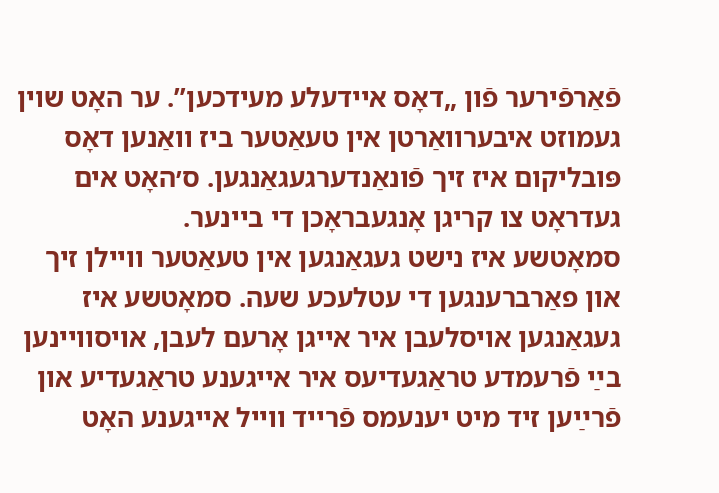פֿאַרפֿירער פֿון „דאָס איידעלע מעידכען”. ער האָט שוין געמוזט איבערוואַרטן אין טעאַטער ביז וואַנען דאָס פּובליקום איז זיך פֿונאַנדערגעגאַנגען. ס׳האָט אים געדראָט צו קריגן אָנגעבראָכן די ביינער.
סמאָטשע איז נישט געגאַנגען אין טעאַטער וויילן זיך און פאַרברענגען די עטלעכע שעה. סמאָטשע איז געגאַנגען אויסלעבן איר אייגן אָרעם לעבן, אויסוויינען בײַ פֿרעמדע טראַגעדיעס איר אייגענע טראַגעדיע און פֿרײַען זיד מיט יענעמס פֿרייד ווייל אייגענע האָט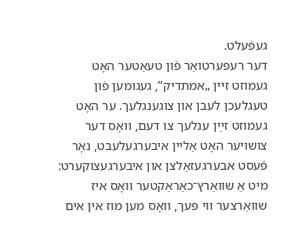געפֿעלט.
דער רעפּערטואַר פֿון טעאַטער האָט געמוזט זיין „אמתדיק”, געגומען פֿון טעגלעכן לעבן און צוגענגלעך. ער האָט געמוזט זײַן ענלעך צו דעם, וואָס דער צושויער האָט אַליין איבערגעלעבט, נאָר פֿעסט אבערגעזאַלצן און איבערגעצוקערט: מיט אַ שוואַרץ־כאַראַקטער וואָס איז שוואַרצער ווי פּעך, וואָס מען מוז אין אים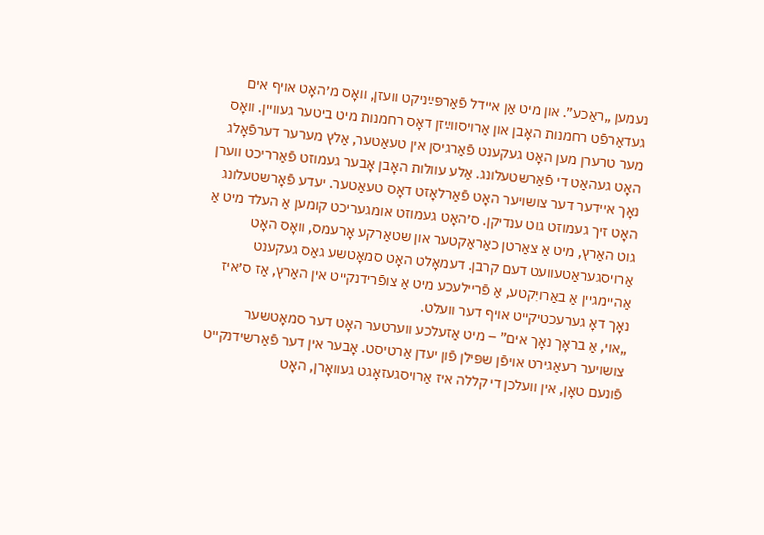נעמען „ראַכע”. און מיט אַן איידל פֿאַרפּײַניקט וועזן, וואָס מ׳האָט אויף אים געדאַרפֿט רחמנות האָבן און אַרויסווײַזן דאָס רחמנות מיט ביטער געוויין. וואָס מער טרערן מען האָט געקענט פֿאַרגיסן אין טעאַטער, אַלץ מערער דערפֿאָלג האָט געהאַט די פֿאַרשטעלונג. אַלע עוולות האָבן אָבער געמוזט פֿאַרריכט ווערן נאָך איידער דער צושויער האָט פֿאַרלאָזט דאָס טעאַטער. יעדע פֿאָרשטעלונג האָט זיך געמוזט גוט ענדיקן. ס׳האָט געמוזט אומגעריכט קומען אַ העלד מיט אַ גוט האַרץ, מיט אַ צאַרטן כאַראַקטער און שטאַרקע אָרעמס, וואָס האָט אַרויסגעראַטעוועט דעם קרבן. דעמאָלט האָט סמאָטשע גאַס געקענט אַהיימגיין אַ באַרויִקטע, אַ פֿריילעכע מיט אַ צופֿרידנקייט אין האַרץ, אַז ס׳איז נאָך דאָ גערעכטיקייט אויף דער וועלט.
„אוי, אַ בראָך נאָך אים” – מיט אַזעלכע ווערטער האָט דער סמאָטשער צושויער רעאַגירט אויפֿן שפּילן פֿון יעדן אַרטיסט. אָבער אין דער פֿאַרשידנקייט פֿונעם טאָן, אין וועלכן די קללה איז אַרויסגעזאָגט געוואָרן, האָט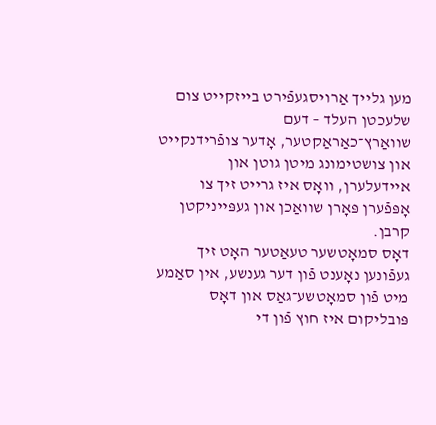מען גלייך אַרויסגעפֿירט בייזקייט צום שלעכטן העלד – דעם שוואַרץ־כאַראַקטער, אָדער צופֿרידנקייט און צושטימונג מיטן גוטן און איידעלערן, וואָס איז גרייט זיך צו אָפּפֿערן פּאָרן שוואַכן און געפּייניקטן קרבן.
דאָס סמאָטשער טעאַטער האָט זיך געפֿונען נאָענט פֿון דער גענשע, אין סאַמע מיט פֿון סמאָטשע־גאַס און דאָס פּובליקום איז חוץ פֿון די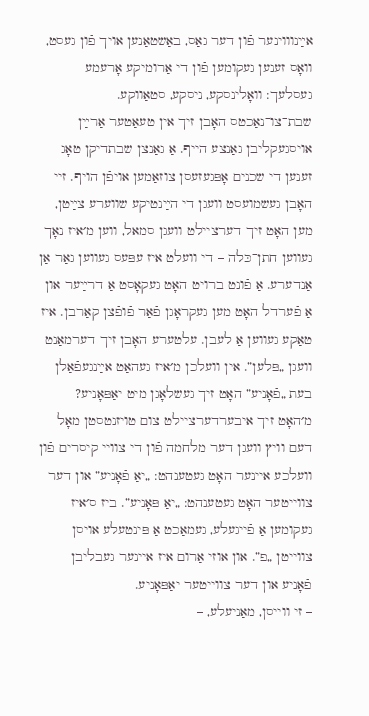אײַנוווינער פֿון דער גאַס, באַשטאַנען אויך פֿון געסט, וואָס זענען געקומען פֿון די אַרומיקע אָרעמע געסלעך: וואָלינסקע, ניסקע, סטאַווקע. שבת־צו־נאַכטס האָבן זיך אין טעאַטער אַרײַן אויסגעקליבן גאַנצע הייף. אַ גאַנצן שבתדיקן טאָג זענען די שכנים אָפּגעזעסן צוזאַמען אויפֿן הויף. זיי האָבן געשמועסט וועגן די הײַנטיקע שווערע צײַטן, מען האָט זיך דערציילט וועגן סמאל, ווען מ׳איז נאָך געווען חתן־כּלה – די וועלט איז עפּעס געווען גאַר אַן אַנדערע. אַ פֿונט ברויט האָט געקאָסט אַ דרײַער און אַ פֿערדל האָט מען געקראָגן פֿאַר פֿופֿצן קאַרבן. איז טאַקע געווען אַ לעבן. עלטערע האָבן זיך דערמאַנט וועגן „פּלען”. אין וועלכן מ׳איז געהאַט אײַנגעפֿאַלן בעת „פֿאָניע” האָט זיך געשלאָגן מיט יאַפּאָניע? מ׳האָט זיך איבערדערציילט צום טויזנטסטן מאָל דעם וויץ וועגן דער מלחמה פֿון די צוויי קיסרים פֿון וועלכע איינער האָט געטענהט: „יאַ פֿאָניע” און דער צווייטער האָט געטענהט: „יאַ פּאָניע”. ביז ס׳איז געקומען אַ פֿייגעלע, געמאַכט אַ פּינטעלע אויסן צווייטן „פ”. און אוזי אַרום איז איינער געבליבן פֿאָניע און דער צווייטער יאַפּאָניע.
– זי ווייסן, מאַניעלע, –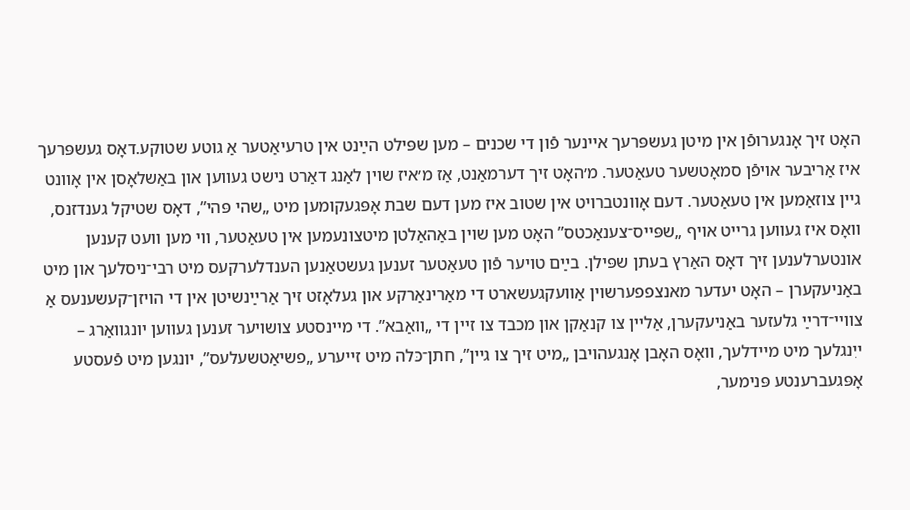האָט זיך אָנגערופֿן אין מיטן געשפּרעך איינער פֿון די שכנים – מען שפּילט הײַנט אין טרעיאַטער אַ גוטע שטוקע.דאָס געשפּרעך איז אַריבער אויפֿן סמאָטשער טעאַטער. מ׳האָט זיך דערמאַנט, אַז מ׳איז שוין לאַנג דאַרט נישט געווען און באַשלאָסן אין אָוונט גיין צוזאַמען אין טעאַטער. דעם אָוונטברויט אין שטוב איז מען דעם שבת אָפּגעקומען מיט „שהי פּהי”, דאָס שטיקל גענדזנס, וואָס איז געווען גרייט אויף „שפּייס־צענאַכטס” האָט מען שוין באַהאַלטן מיטצונעמען אין טעאַטער, ווי מען וועט קענען אונטערלענען זיך דאָס האַרץ בעתן שפּילן. בײַם טויער פֿון טעאַטער זענען געשטאַנען הענדלערקעס מיט רבי־ניסלעך און מיט באַניעקערן – האָט יעדער מאנצפפערשוין אַוועקגעשארט די מאַרינאַרקע און געלאָזט זיך אַרײַנשיטן אין די הויזן־קעשענעס אַ צוויי־דרײַ גלעזער באַניעקערן, אַליין צו קנאַקן און מכבד צו זיין די „וואַבא”. די מיינסטע צושויער זענען געווען יונגוואַרג – ייִנגלעך מיט מיידלעך, וואָס האָבן אָנגעהויבן „מיט זיך צו גיין”, חתן־כּלה מיט זייערע „פשיאַטשעלעס”, יונגען מיט פֿעסטע אָפּגעברענטע פּנימער,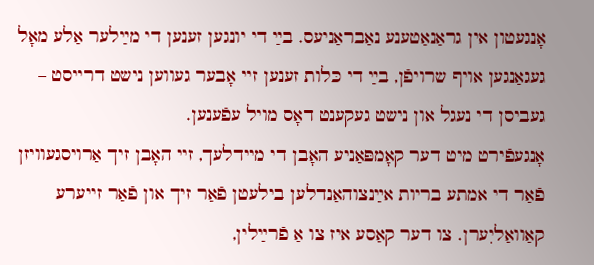אָנגעטון אין גראַנאַטענע נאַבראַניעס. בײַ די יונגען זענען די מײַלער אַלע מאָל געגאַנגען אויף שרויפֿן, בײַ די כּלות זענען זיי אָבער געווען נישט דרייסט – געביסן די נעגל און נישט געקענט דאָס מויל עפֿענען.
אָנגעפֿירט מיט דער קאָמפּאַניע האָבן די מיידלעך, זיי האָבן זיך אַרויסגעוויזן פֿאַר די אמתע בריות אײַנצוהאַנדלען בילעטן פֿאַר זיך און פֿאַר זייערע קאַוואַליִערן. צו דער קאַסע איז צו אַ פֿרײַלין,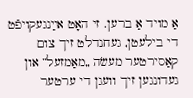אַ מויד אַ ברען. זי האָט אײַנגעקויפֿט די בילעטן, געחנדלט זיך צום קאַסירטער מעשׂה „מאַמזעל” און געדונגען זיך וועגן די ערטער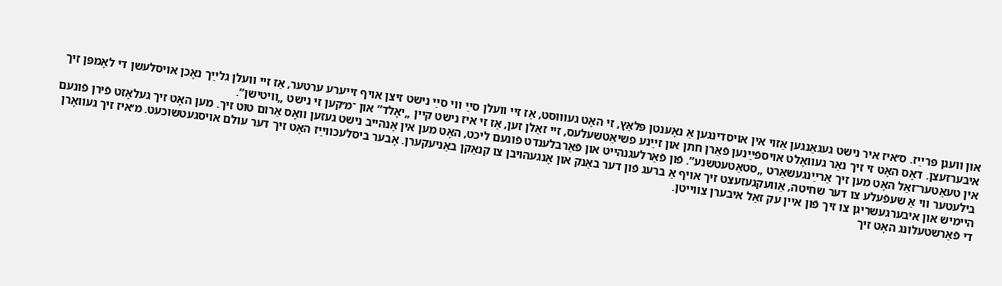און וועגן פּרײַז. ס׳איז איר נישט געגאַנגען אַזוי אין אויסדינגען אַ נאָענטן פּלאַץ, זי האָט געוווּסט, אַז זיי וועלן סײַ ווי סײַ נישט זיצן אויף זייערע ערטער, אַז זיי וועלן גלײַך נאָכן אויסלעשן די לאָמפּן זיך איבערזעצן. דאָס האָט זי זיך נאַר געוואָלט אויספֿײַנען פֿאַרן חתן און זײַנע פשיאַטשעלעס, זיי זאַלן זען, אַז זי איז נישט קיין „יאָלד” און ־מ׳קען זי נישט „וויטישן”.
אין טעאַטער־זאַל האָט מען זיך אַרײַנגעשאַרט „סטאַטעטשנע”. פֿון פֿאַרלעגנהייט און פֿאַרבלענדט פֿונעם ליכט, האָט מען אין אָנהייב נישט געזען וואָס אַרום טוט זיך. מען האָט זיך געלאָזט פֿירן פֿונעם בילעטער ווי אַ שעפֿעלע צו דער שחיטה, אַוועקגעזעצט זיך אויף אַ ברעג פֿון דער באַנק און אָנגעהויבן צו קנאַקן באַניעקערן. אָבער ביסלעכווײַז האָט זיך דער עולם אויסגעטשוכעט. מ׳איז זיך געוואָרן היימיש און איבערגעשריגן צו זיך פֿון איין עק זאַל איבערן צווייטן.
די פֿאַרשטעלונג האָט זיך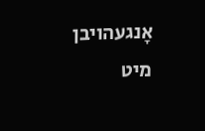אָנגעהויבן מיט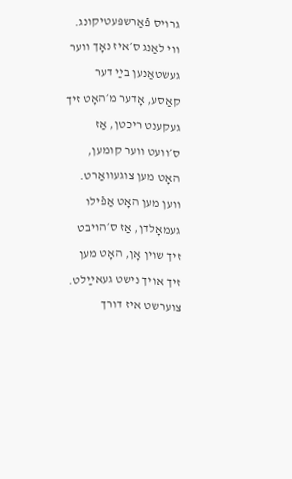גרויס פֿאַרשפּעטיקונג. ווי לאַנג ס׳איז נאָך ווער געשטאַנען בײַ דער קאַסע, אָדער מ׳האָט זיך געקענט ריכטן, אַז ס׳וועט ווער קומען, האָט מען צוגעוואַרט. ווען מען האָט אַפֿילו געמאָלדן, אַז ס׳הויבט זיך שוין אָן, האָט מען זיך אויך נישט געאײַלט. צוערשט איז דורך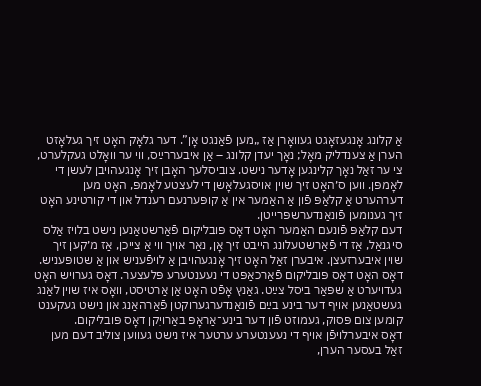אַ קלונג אָנגעזאָגט געוואָרן אַז „מען פֿאַנגט אָן”. דער גלאָק האָט זיך געלאָזט הערן אַ צענדליק מאָל; נאָך יעדן קלונג – אַן איבעררײַס, ווי ער וואָלט געקלערט, צי ער זאַל נאָך קלינגען אָדער נישט. צוביסלעך האָבן זיך אָנגעהויבן לעשן די לאָמפּן. ווען ס׳האָט זיך שוין אויסגעלאָשן די לעצטע לאָמפּ, האָט מען דערהערט אַ קלאַפּ פֿון אַ האַמער אין אַ קופּערנעם רענדל און די קורטינע האָט זיך גענומען פֿונאַנדערשפּרייטן.
דעם קלאַפּ פֿונעם האַמער האָט דאָס פּובליקום פֿאַרשטאַנען נישט בלויז אַלס סיגנאַל, אַז די פֿאַרשטעלונג הייבט זיך אָן, נאַר אויך ווי אַ צייכן, אַז מ׳קען זיך שוין איבערזעצן. איבערן זאַל האָט זיך אָנגעהויבן אַ לויפֿעניש און אַ שטופּעניש. דאָס האָט דאָס פּובליקום פֿאַרכאַפּט די נעענטערע פּלעצער. דאָס גערויש האָט געדויערט אַ שפּאַר ביסל צײַט. גאַנץ אָפֿט האָט אַן אַרטיסט, וואָס איז שוין לאַנג געשטאַנען אויף דער בינע בײַם פֿונאַנדערגערוקטן פֿאַרהאַנג און נישט געקענט קומען צום פּסוק, געמוזט פֿון דער בינע־אַראָפּ באַרויִקן דאָס פּובליקום.
דאָס איבערלויפֿן אויף די נעענטערע ערטער איז נישט געווען צוליב דעם מען זאַל בעסער הערן,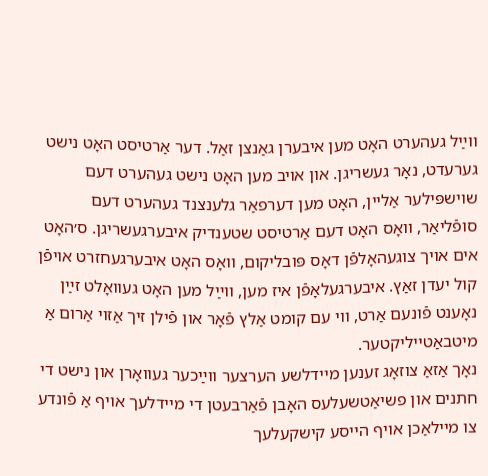ווײַל געהערט האָט מען איבערן גאַנצן זאַל. דער אַרטיסט האָט נישט גערעדט, נאָר געשריגן. און אויב מען האָט נישט געהערט דעם שוישפּילער אַליין, האָט מען דערפאַר גלענצנד געהערט דעם סופֿליאַר, וואָס האָט דעם אַרטיסט שטענדיק איבערגעשריגן. ס׳האָט אים אויך צוגעהאָלפֿן דאָס פּובליקום, וואָס האָט איבערגעחזרט אויפֿן קול יעדן זאַץ. איבערגעלאָפֿן איז מען, ווײַל מען האָט געוואָלט זײַן נאָענט פֿונעם אַרט, ווי עם קומט אַלץ פֿאָר און פֿילן זיך אַזוי אַרום אַ מיטבאַטייליקטער.
נאָך אַזאַ צוזאָג זענען מיידלשע הערצער ווײַכער געוואָרן און נישט די חתנים און פשיאַטשעלעס האָבן פֿאַרבעטן די מיידלעך אויף אַ פֿונדע צו מיילאַכן אויף הייסע קישקעלעך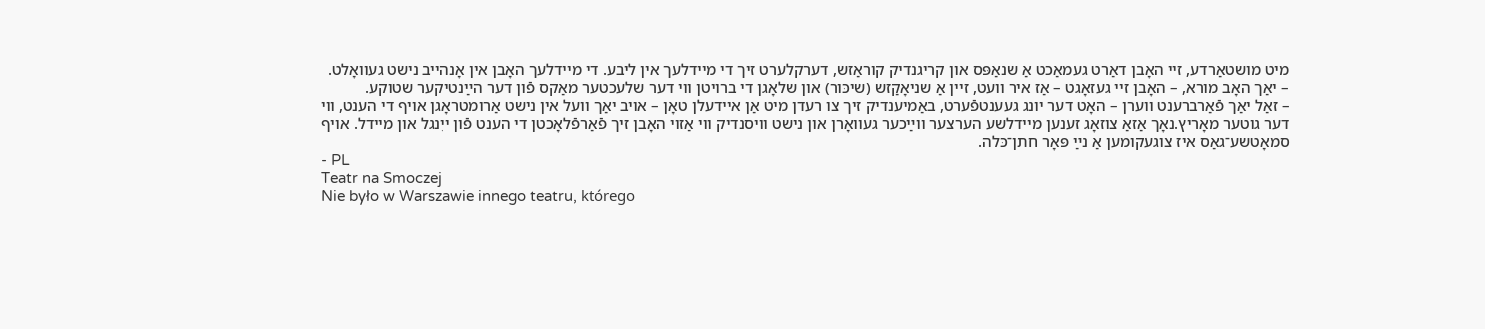מיט מושטאַרדע, זיי האָבן דאַרט געמאַכט אַ שנאַפּס און קריגנדיק קוראַזש, דערקלערט זיך די מיידלעך אין ליבע. די מיידלעך האָבן אין אָנהייב נישט געוואָלט.
– יאַך האָב מורא, – האָבן זיי געזאָגט – אַז איר וועט, זיין אַ שניאָקַזש (שיכּור) און שלאָגן די ברויטן ווי דער שלעכטער מאַקס פֿון דער הײַנטיקער שטוקע.
– זאַל יאַך פֿאַרברענט ווערן – האָט דער יונג געענטפֿערט, באַמיענדיק זיך צו רעדן מיט אַן איידעלן טאָן – אויב יאַך וועל אין נישט אַרומטראָגן אויף די הענט, ווי דער גוטער מאָריץ.נאָך אַזאַ צוזאָג זענען מיידלשע הערצער ווײַכער געוואָרן און נישט וויסנדיק ווי אַזוי האָבן זיך פֿאַרפֿלאָכטן די הענט פֿון ייִנגל און מיידל. אויף סמאָטשע־גאַס איז צוגעקומען אַ נײַ פּאָר חתן־כּלה.
- PL
Teatr na Smoczej
Nie było w Warszawie innego teatru, którego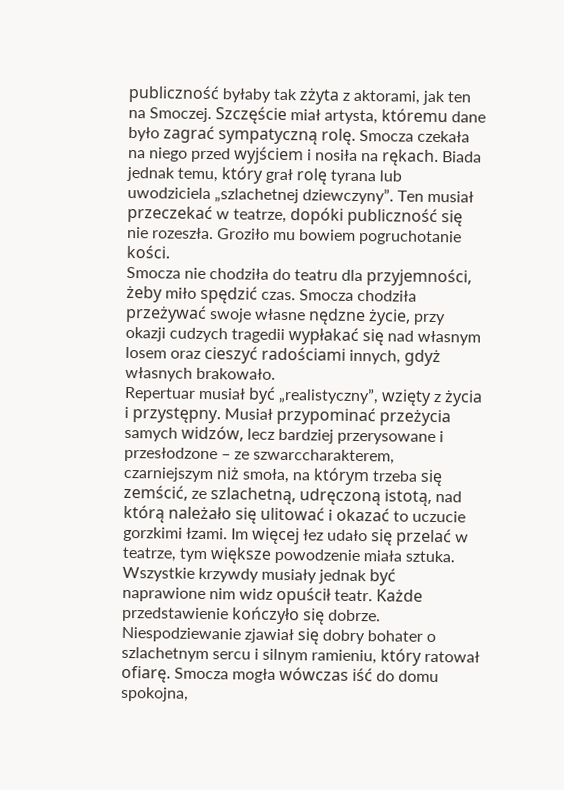publiczność byłaby tak zżyta z aktorami, jak ten na Smoczej. Szczęście miał artysta, któremu dane było zagrać sympatyczną rolę. Smocza czekała na niego przed wyjściem i nosiła na rękach. Biada jednak temu, który grał rolę tyrana lub uwodziciela „szlachetnej dziewczyny”. Ten musiał przeczekać w teatrze, dopóki publiczność się nie rozeszła. Groziło mu bowiem pogruchotanie kości.
Smocza nie chodziła do teatru dla przyjemności, żeby miło spędzić czas. Smocza chodziła przeżywać swoje własne nędzne życie, przy okazji cudzych tragedii wypłakać się nad własnym losem oraz cieszyć radościami innych, gdyż własnych brakowało.
Repertuar musiał być „realistyczny”, wzięty z życia i przystępny. Musiał przypominać przeżycia samych widzów, lecz bardziej przerysowane i przesłodzone – ze szwarccharakterem, czarniejszym niż smoła, na którym trzeba się zemścić, ze szlachetną, udręczoną istotą, nad którą należało się ulitować i okazać to uczucie gorzkimi łzami. Im więcej łez udało się przelać w teatrze, tym większe powodzenie miała sztuka. Wszystkie krzywdy musiały jednak być naprawione nim widz opuścił teatr. Każde przedstawienie kończyło się dobrze. Niespodziewanie zjawiał się dobry bohater o szlachetnym sercu i silnym ramieniu, który ratował ofiarę. Smocza mogła wówczas iść do domu spokojna,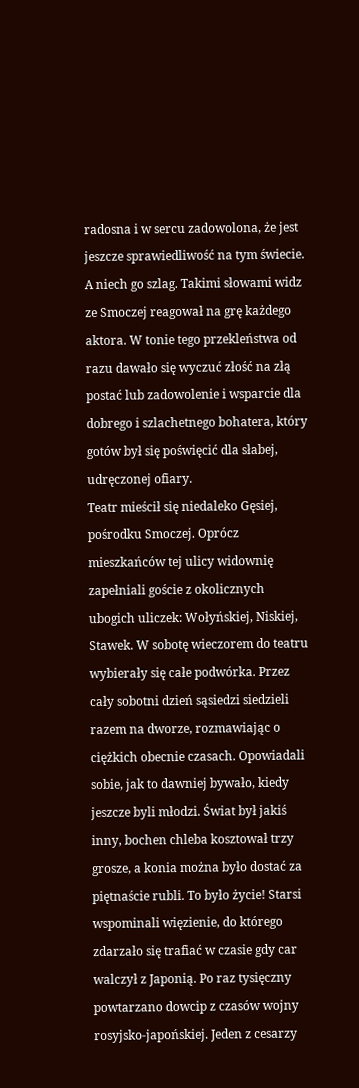radosna i w sercu zadowolona, że jest jeszcze sprawiedliwość na tym świecie.
A niech go szlag. Takimi słowami widz ze Smoczej reagował na grę każdego aktora. W tonie tego przekleństwa od razu dawało się wyczuć złość na złą postać lub zadowolenie i wsparcie dla dobrego i szlachetnego bohatera, który gotów był się poświęcić dla słabej, udręczonej ofiary.
Teatr mieścił się niedaleko Gęsiej, pośrodku Smoczej. Oprócz mieszkańców tej ulicy widownię zapełniali goście z okolicznych ubogich uliczek: Wołyńskiej, Niskiej, Stawek. W sobotę wieczorem do teatru wybierały się całe podwórka. Przez cały sobotni dzień sąsiedzi siedzieli razem na dworze, rozmawiając o ciężkich obecnie czasach. Opowiadali sobie, jak to dawniej bywało, kiedy jeszcze byli młodzi. Świat był jakiś inny, bochen chleba kosztował trzy grosze, a konia można było dostać za piętnaście rubli. To było życie! Starsi wspominali więzienie, do którego zdarzało się trafiać w czasie gdy car walczył z Japonią. Po raz tysięczny powtarzano dowcip z czasów wojny rosyjsko-japońskiej. Jeden z cesarzy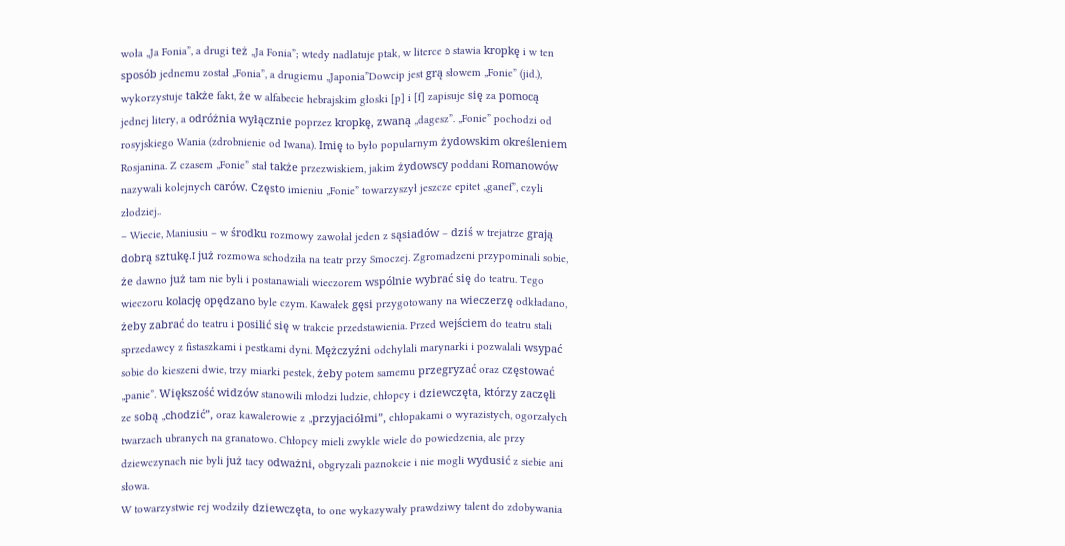woła „Ja Fonia”, a drugi też „Ja Fonia”; wtedy nadlatuje ptak, w literce פ stawia kropkę i w ten sposób jednemu został „Fonia”, a drugiemu „Japonia”Dowcip jest grą słowem „Fonie” (jid.), wykorzystuje także fakt, że w alfabecie hebrajskim głoski [p] i [f] zapisuje się za pomocą jednej litery, a odróżnia wyłącznie poprzez kropkę, zwaną „dagesz”. „Fonie” pochodzi od rosyjskiego Wania (zdrobnienie od Iwana). Imię to było popularnym żydowskim określeniem Rosjanina. Z czasem „Fonie” stał także przezwiskiem, jakim żydowscy poddani Romanowów nazywali kolejnych carów. Często imieniu „Fonie” towarzyszył jeszcze epitet „ganef”, czyli złodziej..
– Wiecie, Maniusiu – w środku rozmowy zawołał jeden z sąsiadów – dziś w trejatrze grają dobrą sztukę.I już rozmowa schodziła na teatr przy Smoczej. Zgromadzeni przypominali sobie, że dawno już tam nie byli i postanawiali wieczorem wspólnie wybrać się do teatru. Tego wieczoru kolację opędzano byle czym. Kawałek gęsi przygotowany na wieczerzę odkładano, żeby zabrać do teatru i posilić się w trakcie przedstawienia. Przed wejściem do teatru stali sprzedawcy z fistaszkami i pestkami dyni. Mężczyźni odchylali marynarki i pozwalali wsypać sobie do kieszeni dwie, trzy miarki pestek, żeby potem samemu przegryzać oraz częstować „panie”. Większość widzów stanowili młodzi ludzie, chłopcy i dziewczęta, którzy zaczęli ze sobą „chodzić”, oraz kawalerowie z „przyjaciółmi”, chłopakami o wyrazistych, ogorzałych twarzach ubranych na granatowo. Chłopcy mieli zwykle wiele do powiedzenia, ale przy dziewczynach nie byli już tacy odważni, obgryzali paznokcie i nie mogli wydusić z siebie ani słowa.
W towarzystwie rej wodziły dziewczęta, to one wykazywały prawdziwy talent do zdobywania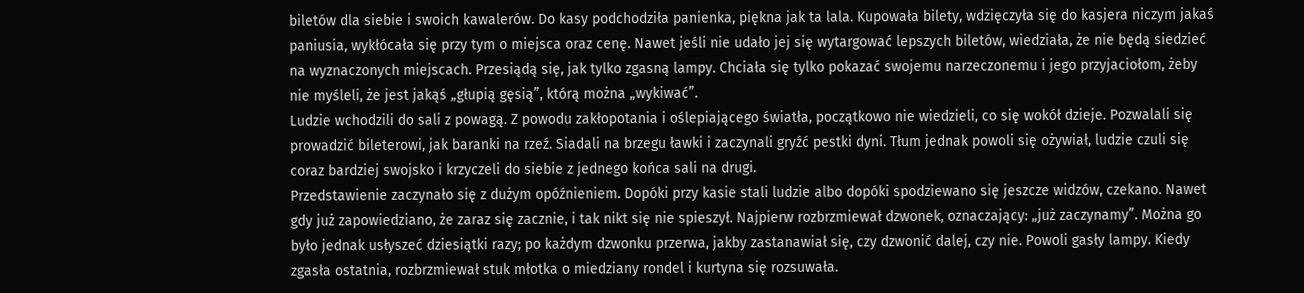biletów dla siebie i swoich kawalerów. Do kasy podchodziła panienka, piękna jak ta lala. Kupowała bilety, wdzięczyła się do kasjera niczym jakaś paniusia, wykłócała się przy tym o miejsca oraz cenę. Nawet jeśli nie udało jej się wytargować lepszych biletów, wiedziała, że nie będą siedzieć na wyznaczonych miejscach. Przesiądą się, jak tylko zgasną lampy. Chciała się tylko pokazać swojemu narzeczonemu i jego przyjaciołom, żeby nie myśleli, że jest jakąś „głupią gęsią”, którą można „wykiwać”.
Ludzie wchodzili do sali z powagą. Z powodu zakłopotania i oślepiającego światła, początkowo nie wiedzieli, co się wokół dzieje. Pozwalali się prowadzić bileterowi, jak baranki na rzeź. Siadali na brzegu ławki i zaczynali gryźć pestki dyni. Tłum jednak powoli się ożywiał, ludzie czuli się coraz bardziej swojsko i krzyczeli do siebie z jednego końca sali na drugi.
Przedstawienie zaczynało się z dużym opóźnieniem. Dopóki przy kasie stali ludzie albo dopóki spodziewano się jeszcze widzów, czekano. Nawet gdy już zapowiedziano, że zaraz się zacznie, i tak nikt się nie spieszył. Najpierw rozbrzmiewał dzwonek, oznaczający: „już zaczynamy”. Można go było jednak usłyszeć dziesiątki razy; po każdym dzwonku przerwa, jakby zastanawiał się, czy dzwonić dalej, czy nie. Powoli gasły lampy. Kiedy zgasła ostatnia, rozbrzmiewał stuk młotka o miedziany rondel i kurtyna się rozsuwała.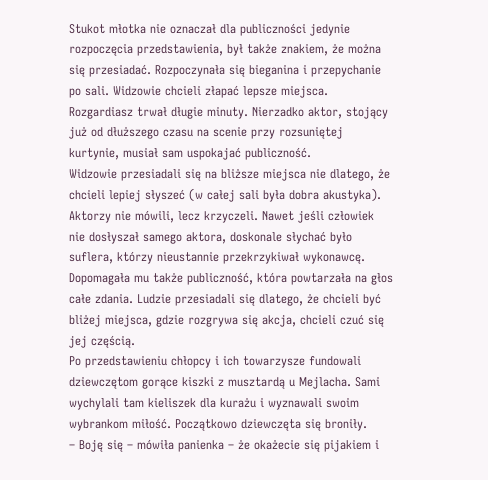Stukot młotka nie oznaczał dla publiczności jedynie rozpoczęcia przedstawienia, był także znakiem, że można się przesiadać. Rozpoczynała się bieganina i przepychanie po sali. Widzowie chcieli złapać lepsze miejsca. Rozgardiasz trwał długie minuty. Nierzadko aktor, stojący już od dłuższego czasu na scenie przy rozsuniętej kurtynie, musiał sam uspokajać publiczność.
Widzowie przesiadali się na bliższe miejsca nie dlatego, że chcieli lepiej słyszeć (w całej sali była dobra akustyka). Aktorzy nie mówili, lecz krzyczeli. Nawet jeśli człowiek nie dosłyszał samego aktora, doskonale słychać było suflera, którzy nieustannie przekrzykiwał wykonawcę. Dopomagała mu także publiczność, która powtarzała na głos całe zdania. Ludzie przesiadali się dlatego, że chcieli być bliżej miejsca, gdzie rozgrywa się akcja, chcieli czuć się jej częścią.
Po przedstawieniu chłopcy i ich towarzysze fundowali dziewczętom gorące kiszki z musztardą u Mejlacha. Sami wychylali tam kieliszek dla kurażu i wyznawali swoim wybrankom miłość. Początkowo dziewczęta się broniły.
– Boję się – mówiła panienka – że okażecie się pijakiem i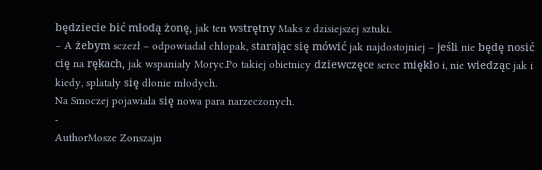będziecie bić młodą żonę, jak ten wstrętny Maks z dzisiejszej sztuki.
– A żebym sczezł – odpowiadał chłopak, starając się mówić jak najdostojniej – jeśli nie będę nosić cię na rękach, jak wspaniały Moryc.Po takiej obietnicy dziewczęce serce miękło i, nie wiedząc jak i kiedy, splatały się dłonie młodych.
Na Smoczej pojawiała się nowa para narzeczonych.
-
AuthorMosze Zonszajn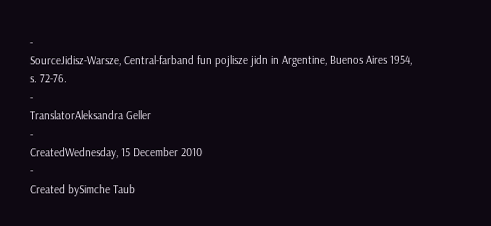-
SourceJidisz-Warsze, Central-farband fun pojlisze jidn in Argentine, Buenos Aires 1954, s. 72-76.
-
TranslatorAleksandra Geller
-
CreatedWednesday, 15 December 2010
-
Created bySimche Taub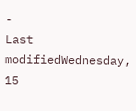-
Last modifiedWednesday, 15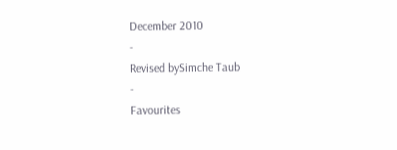December 2010
-
Revised bySimche Taub
-
Favourites